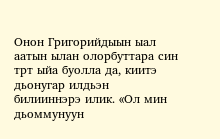Онон Григорийдыын ыал аатын ылан олорбуттара син трт ыйа буолла да, киитэ дьонугар илдьэн билииннэрэ илик. «Ол мин дьоммунуун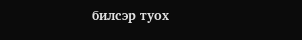билсэр туох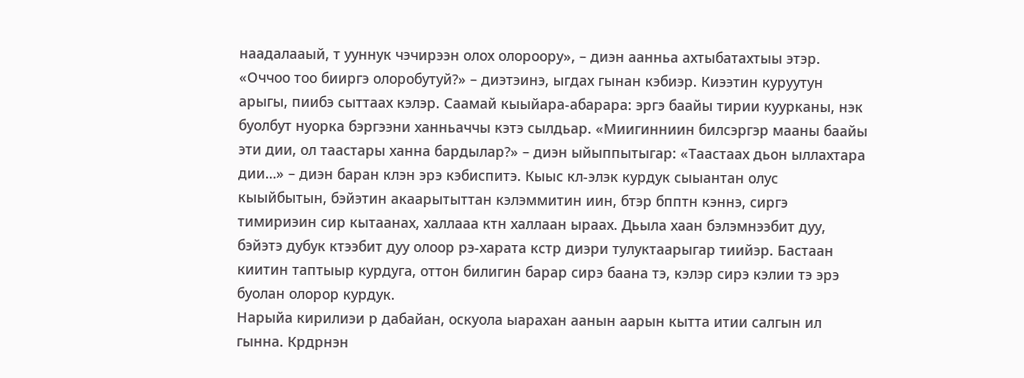наадалааый, т ууннук чэчирээн олох олороору», – диэн аанньа ахтыбатахтыы этэр. «Оччоо тоо бииргэ олоробутуй?» – диэтэинэ, ыгдах гынан кэбиэр. Киээтин куруутун арыгы, пиибэ сыттаах кэлэр. Саамай кыыйара-абарара: эргэ баайы тирии куурканы, нэк буолбут нуорка бэргээни ханньаччы кэтэ сылдьар. «Миигинниин билсэргэр мааны баайы эти дии, ол таастары ханна бардылар?» – диэн ыйыппытыгар: «Таастаах дьон ыллахтара дии…» – диэн баран клэн эрэ кэбиспитэ. Кыыс кл-элэк курдук сыыантан олус кыыйбытын, бэйэтин акаарытыттан кэлэммитин иин, бтэр бпптн кэннэ, сиргэ тимириэин сир кытаанах, халлааа ктн халлаан ыраах. Дьыла хаан бэлэмнээбит дуу, бэйэтэ дубук ктээбит дуу олоор рэ-харата кстр диэри тулуктаарыгар тиийэр. Бастаан киитин таптыыр курдуга, оттон билигин барар сирэ баана тэ, кэлэр сирэ кэлии тэ эрэ буолан олорор курдук.
Нарыйа кирилиэи р дабайан, оскуола ыарахан аанын аарын кытта итии салгын ил гынна. Крдрнэн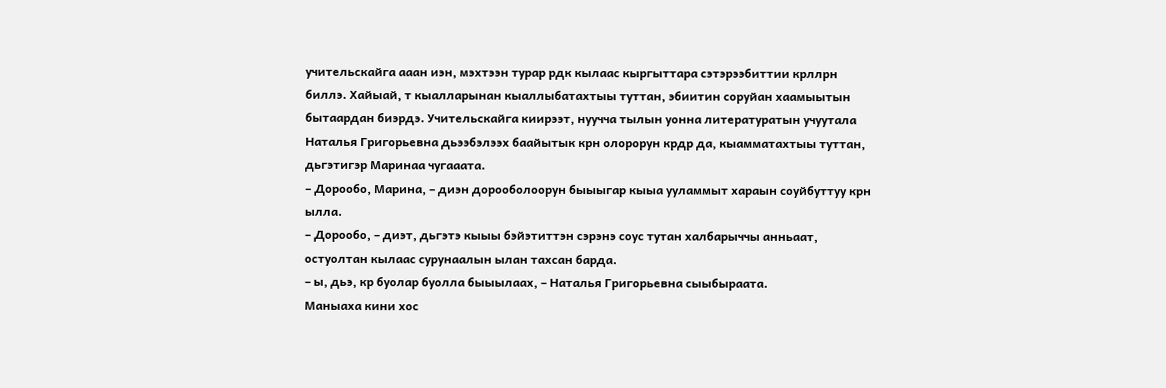учительскайга ааан иэн, мэхтээн турар рдк кылаас кыргыттара сэтэрээбиттии крллрн биллэ. Хайыай, т кыалларынан кыаллыбатахтыы туттан, эбиитин соруйан хаамыытын бытаардан биэрдэ. Учительскайга киирээт, нуучча тылын уонна литературатын учуутала Наталья Григорьевна дьээбэлээх баайытык крн олорорун крдр да, кыамматахтыы туттан, дьгэтигэр Маринаа чугааата.
– Дорообо, Марина, – диэн дорооболоорун быыыгар кыыа ууламмыт хараын соуйбуттуу крн ылла.
– Дорообо, – диэт, дьгэтэ кыыы бэйэтиттэн сэрэнэ соус тутан халбарыччы анньаат, остуолтан кылаас сурунаалын ылан тахсан барда.
– ы, дьэ, кр буолар буолла быыылаах, – Наталья Григорьевна сыыбыраата.
Маныаха кини хос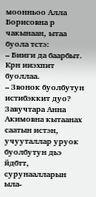моонньоо Алла Борисовна р чакынаан, ытаа буола тстэ:
– Бииги да баарбыт. Крн ииэхпит буоллаа.
– Звонок буолбутун истибэккит дуо?
Завучтара Анна Акимовна кытаанах саатын истэн, учууталлар уруок буолбутун дьэ йдбтт, сурунаалларын ыла-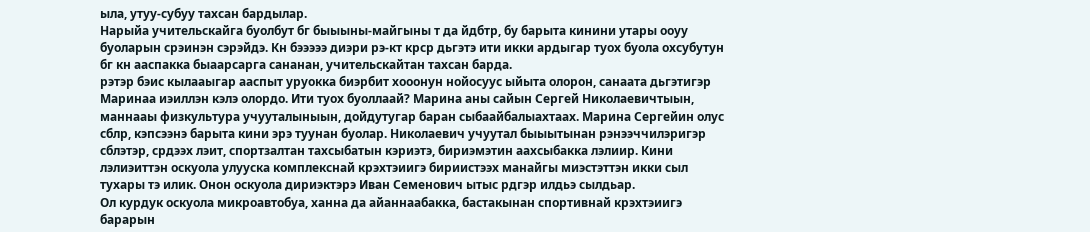ыла, утуу-субуу тахсан бардылар.
Нарыйа учительскайга буолбут бг быыыны-майгыны т да йдбтр, бу барыта кинини утары ооуу буоларын срэинэн сэрэйдэ. Кн бэээээ диэри рэ-кт крср дьгэтэ ити икки ардыгар туох буола охсубутун бг кн ааспакка быаарсарга сананан, учительскайтан тахсан барда.
рэтэр бэис кылааыгар ааспыт уруокка биэрбит хооонун нойосуус ыйыта олорон, санаата дьгэтигэр Маринаа иэиллэн кэлэ олордо. Ити туох буоллаай? Марина аны сайын Сергей Николаевичтыын, маннааы физкультура учууталыныын, дойдутугар баран сыбаайбалыахтаах. Марина Сергейин олус сблр, кэпсээнэ барыта кини эрэ туунан буолар. Николаевич учуутал быыытынан рэнээччилэригэр сблэтэр, срдээх лэит, спортзалтан тахсыбатын кэриэтэ, бириэмэтин аахсыбакка лэлиир. Кини лэлиэиттэн оскуола улууска комплекснай крэхтэиигэ бириистээх манайгы миэстэттэн икки сыл тухары тэ илик. Онон оскуола дириэктэрэ Иван Семенович ытыс рдгэр илдьэ сылдьар.
Ол курдук оскуола микроавтобуа, ханна да айаннаабакка, бастакынан спортивнай крэхтэиигэ барарын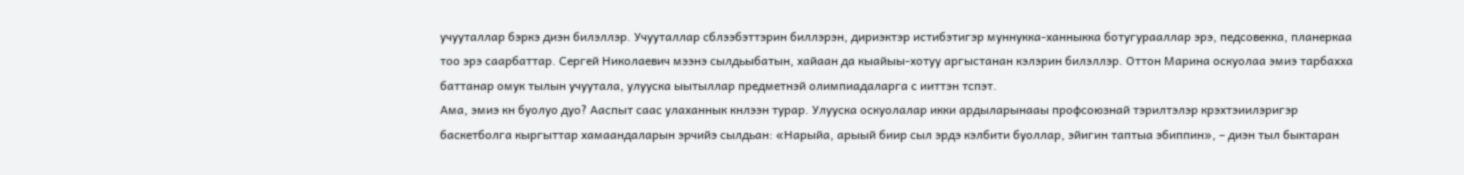учууталлар бэркэ диэн билэллэр. Учууталлар сблээбэттэрин биллэрэн, дириэктэр истибэтигэр муннукка-ханныкка ботугурааллар эрэ, педсовекка, планеркаа тоо эрэ саарбаттар. Сергей Николаевич мээнэ сылдьыбатын, хайаан да кыайыы-хотуу аргыстанан кэлэрин билэллэр. Оттон Марина оскуолаа эмиэ тарбахха баттанар омук тылын учуутала, улууска ыытыллар предметнэй олимпиадаларга с ииттэн тспэт.
Ама, эмиэ кн буолуо дуо? Ааспыт саас улаханнык кнлээн турар. Улууска оскуолалар икки ардыларынааы профсоюзнай тэрилтэлэр крэхтэиилэригэр баскетболга кыргыттар хамаандаларын эрчийэ сылдьан: «Нарыйа, арыый биир сыл эрдэ кэлбити буоллар, эйигин таптыа эбиппин», – диэн тыл быктаран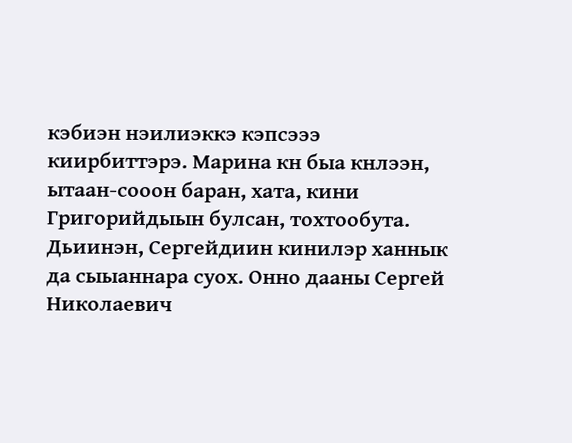кэбиэн нэилиэккэ кэпсэээ киирбиттэрэ. Марина кн быа кнлээн, ытаан-сооон баран, хата, кини Григорийдыын булсан, тохтообута. Дьиинэн, Сергейдиин кинилэр ханнык да сыыаннара суох. Онно дааны Сергей Николаевич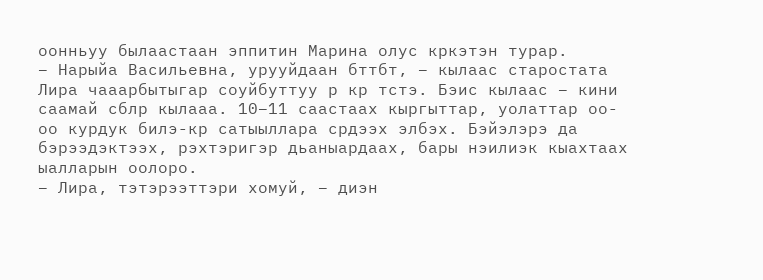оонньуу былаастаан эппитин Марина олус кркэтэн турар.
– Нарыйа Васильевна, урууйдаан бттбт, – кылаас старостата Лира чааарбытыгар соуйбуттуу р кр тстэ. Бэис кылаас – кини саамай сблр кылааа. 10–11 саастаах кыргыттар, уолаттар оо-оо курдук билэ-кр сатыыллара срдээх элбэх. Бэйэлэрэ да бэрээдэктээх, рэхтэригэр дьаныардаах, бары нэилиэк кыахтаах ыалларын оолоро.
– Лира, тэтэрээттэри хомуй, – диэн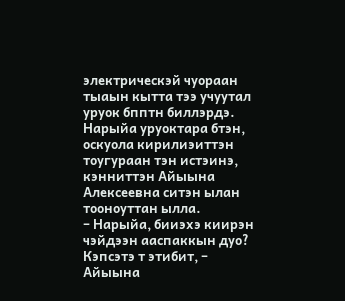электрическэй чуораан тыаын кытта тээ учуутал уруок бпптн биллэрдэ.
Нарыйа уруоктара бтэн, оскуола кирилиэиттэн тоугураан тэн истэинэ, кэнниттэн Айыына Алексеевна ситэн ылан тооноуттан ылла.
– Нарыйа, бииэхэ киирэн чэйдээн ааспаккын дуо?
Кэпсэтэ т этибит, – Айыына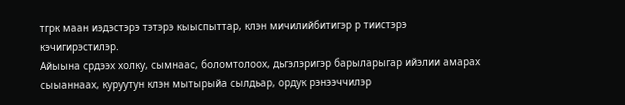тгрк маан иэдэстэрэ тэтэрэ кыыспыттар, клэн мичилийбитигэр р тиистэрэ кэчигирэстилэр.
Айыына срдээх холку, сымнаас, боломтолоох, дьгэлэригэр барыларыгар ийэлии амарах сыыаннаах, куруутун клэн мытырыйа сылдьар, ордук рэнээччилэр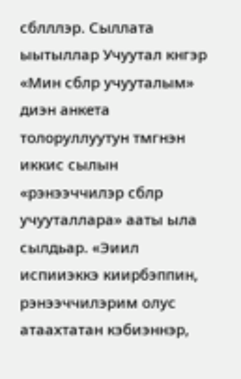сблллэр. Сыллата ыытыллар Учуутал кнгэр «Мин сблр учууталым» диэн анкета толоруллуутун тмгнэн иккис сылын «рэнээччилэр сблр учууталлара» ааты ыла сылдьар. «Эиил испииэккэ киирбэппин, рэнээччилэрим олус атаахтатан кэбиэннэр,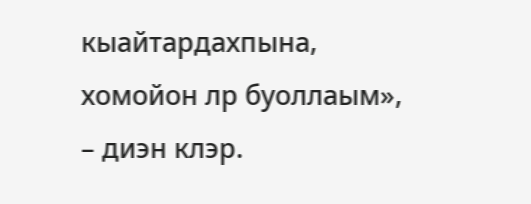кыайтардахпына, хомойон лр буоллаым», – диэн клэр.